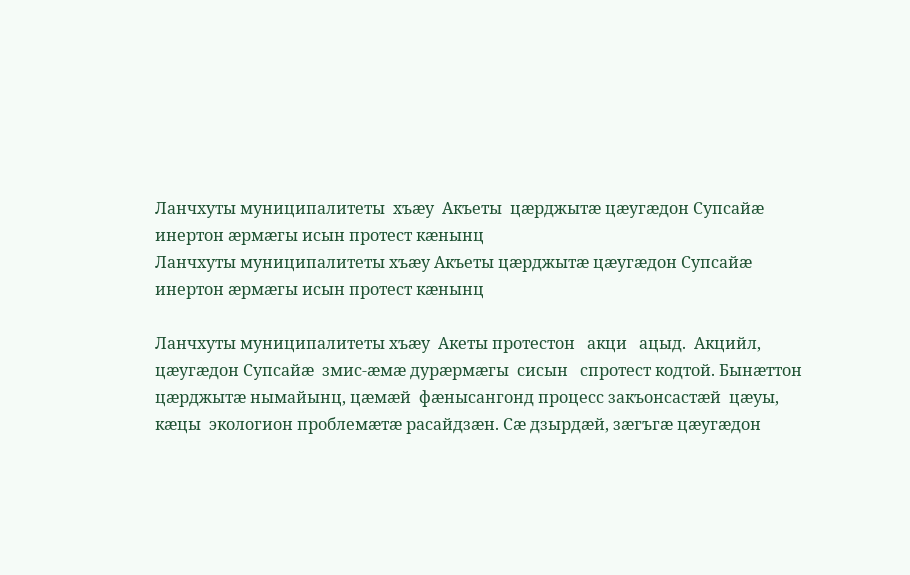Ланчхуты муниципалитеты  хъæу  Акъеты  цæрджытæ цæугæдон Супсайæ  инертон æрмæгы исын протест кæнынц
Ланчхуты муниципалитеты хъæу Акъеты цæрджытæ цæугæдон Супсайæ инертон æрмæгы исын протест кæнынц

Ланчхуты муниципалитеты хъæу  Акеты протестон   акци   ацыд.  Акцийл, цæугæдон Супсайæ  змис-æмæ дурæрмæгы  сисын   спротест кодтой. Бынæттон  цæрджытæ нымайынц, цæмæй  фæнысангонд процесс закъонсастæй  цæуы, кæцы  экологион проблемæтæ расайдзæн. Сæ дзырдæй, зæгъгæ цæугæдон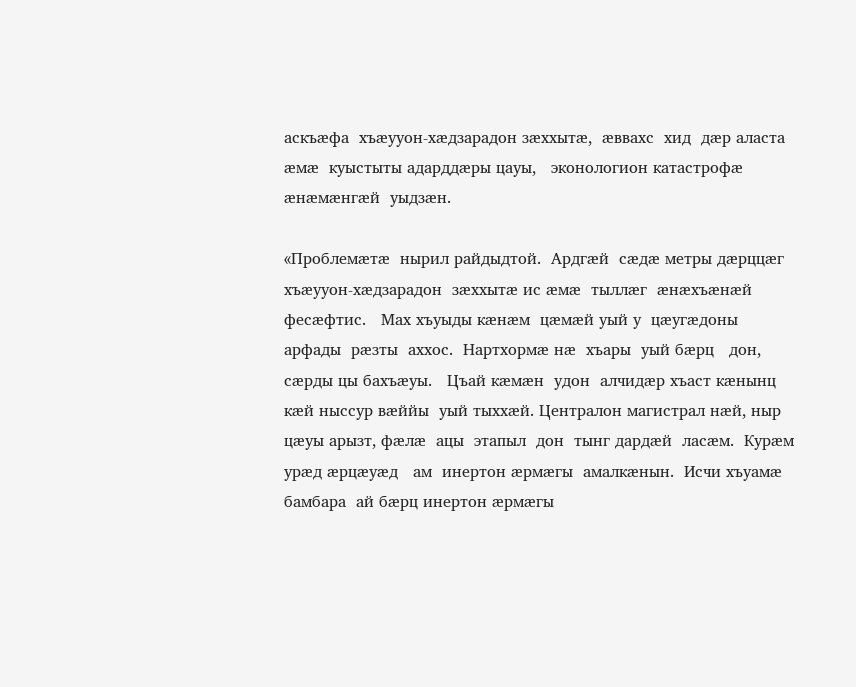аскъæфа  хъæууон-хæдзарадон зæххытæ,  æввахс  хид  дæр аласта æмæ  куыстыты адарддæры цауы,   эконологион катастрофæ  æнæмæнгæй  уыдзæн.

«Проблемæтæ  нырил райдыдтой.  Ардгæй  сæдæ метры дæрццæг хъæууон-хæдзарадон  зæххытæ ис æмæ  тыллæг  æнæхъæнæй фесæфтис.   Мах хъуыды кæнæм  цæмæй уый у  цæугæдоны  арфады  рæзты  аххос.  Нартхормæ нæ  хъары  уый бæрц   дон,  сæрды цы бахъæуы.   Цъай кæмæн  удон  алчидæр хъаст кæнынц  кæй ныссур вæййы  уый тыххæй. Централон магистрал нæй, ныр  цæуы арызт, фæлæ  ацы  этапыл  дон  тынг дардæй  ласæм.  Курæм урæд æрцæуæд   ам  инертон æрмæгы  амалкæнын.  Исчи хъуамæ  бамбара  ай бæрц инертон æрмæгы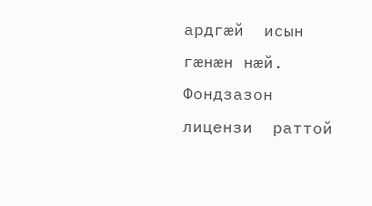ардгæй  исын  гæнæн нæй.  Фондзазон лицензи  раттой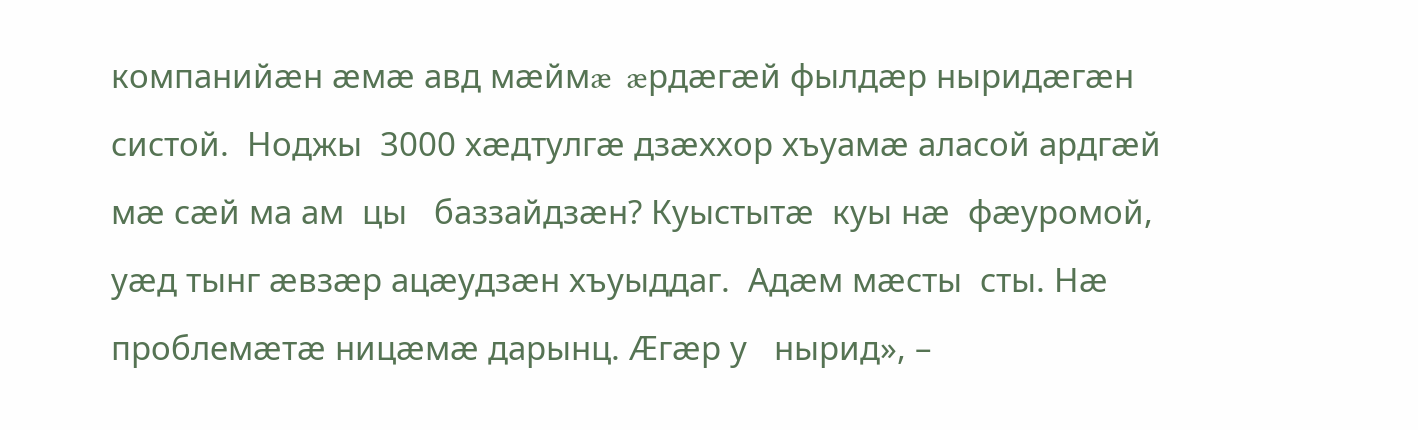компанийæн æмæ авд мæймæ  æрдæгæй фылдæр ныридæгæн систой.  Ноджы  3000 хæдтулгæ дзæххор хъуамæ аласой ардгæй мæ сæй ма ам  цы   баззайдзæн? Куыстытæ  куы нæ  фæуромой, уæд тынг æвзæр ацæудзæн хъуыддаг.  Адæм мæсты  сты. Нæ проблемæтæ ницæмæ дарынц. Æгæр у   нырид», –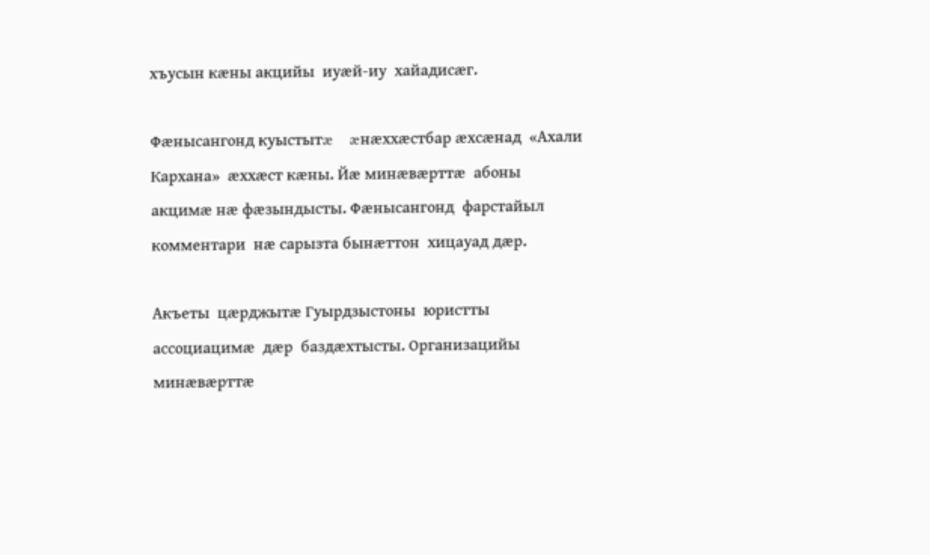хъусын кæны акцийы  иуæй-иу  хайадисæг.

Фæнысангонд куыстытæ    æнæххæстбар æхсæнад  «Ахали Кархана»  æххæст кæны. Йæ минæвæрттæ  абоны  акцимæ нæ фæзындысты. Фæнысангонд  фарстайыл   комментари  нæ сарызта бынæттон  хицауад дæр.

Акъеты  цæрджытæ Гуырдзыстоны  юристты  ассоциацимæ  дæр  баздæхтысты. Организацийы минæвæрттæ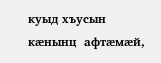куыд хъусын кæнынц  афтæмæй,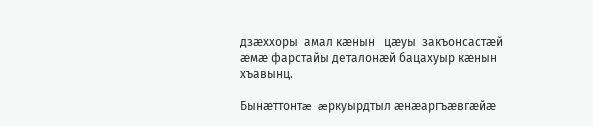дзæххоры  амал кæнын   цæуы  закъонсастæй  æмæ фарстайы деталонæй бацахуыр кæнын   хъавынц.

Бынæттонтæ  æркуырдтыл æнæаргъæвгæйæ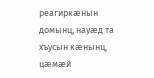реагиркæнын  домынц, науæд та  хъусын кæнынц, цæмæй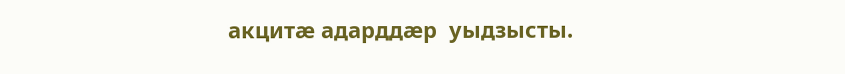акцитæ адарддæр  уыдзысты.